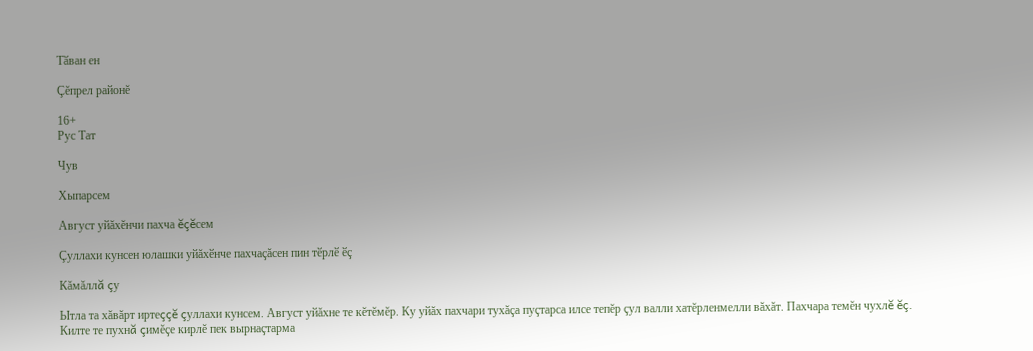Тӑван ен

Çĕпрел районĕ

16+
Рус Тат

Чув

Хыпарсем

Август уйăхĕнчи пахча ĕçĕсем

Çуллахи кунсен юлашки уйăхӗнче пахчаçăсен пин тӗрлӗ ӗç

Кăмăллă çу

Ытла та хăвăрт иртеççĕ çуллахи кунсем. Август уйăхне те кĕтĕмĕр. Ку уйăх пахчари тухăçа пуçтарса илсе тепĕр çул валли хатĕрленмелли вăхăт. Пахчара темĕн чухлĕ ĕç. Килте те пухнă çимĕçе кирлĕ пек вырнаçтарма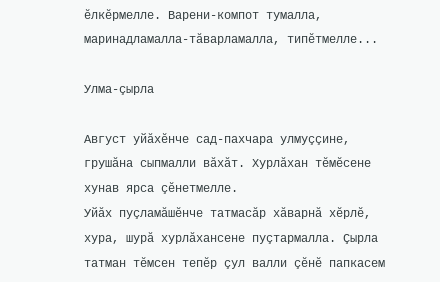ĕлкĕрмелле. Варени-компот тумалла, маринадламалла-тăварламалла, типĕтмелле...

Улма-çырла

Август уйăхĕнче сад-пахчара улмуççине, грушăна сыпмалли вăхăт. Хурлăхан тĕмĕсене хунав ярса çĕнетмелле.
Уйăх пуçламăшĕнче татмасăр хăварнă хĕрлĕ, хура, шурă хурлăхансене пуçтармалла. Çырла татман тĕмсен тепĕр çул валли çĕнĕ папкасем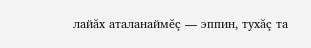лайăх аталанаймĕç — эппин, тухăç та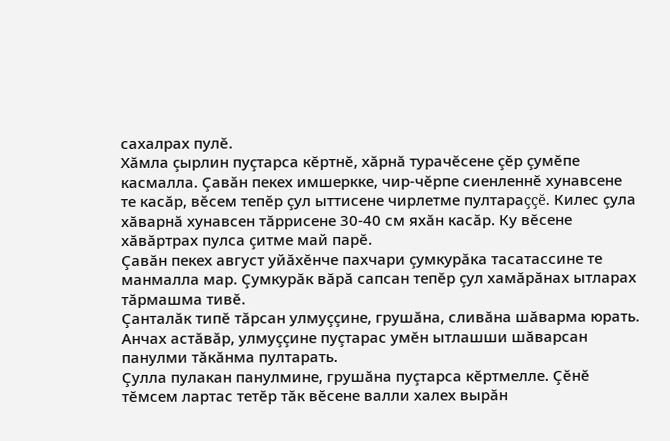сахалрах пулĕ.
Хăмла çырлин пуçтарса кĕртнĕ, хăрнă турачĕсене çĕр çумĕпе касмалла. Çавăн пекех имшеркке, чир-чĕрпе сиенленнĕ хунавсене те касăр, вĕсем тепĕр çул ыттисене чирлетме пултараççĕ. Килес çула хăварнă хунавсен тăррисене 30-40 см яхăн касăр. Ку вĕсене хăвăртрах пулса çитме май парĕ.
Çавăн пекех август уйăхĕнче пахчари çумкурăка тасатассине те манмалла мар. Çумкурăк вăрă сапсан тепĕр çул хамăрăнах ытларах тăрмашма тивĕ.
Çанталăк типĕ тăрсан улмуççине, грушăна, сливăна шăварма юрать. Анчах астăвăр, улмуççине пуçтарас умĕн ытлашши шăварсан панулми тăкăнма пултарать.
Çулла пулакан панулмине, грушăна пуçтарса кĕртмелле. Çĕнĕ тĕмсем лартас тетĕр тăк вĕсене валли халех вырăн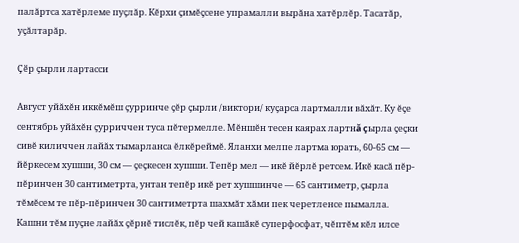палăртса хатĕрлеме пуçлăр. Кĕрхи çимĕçсене упрамалли вырăна хатĕрлĕр. Тасатăр, уçăлтарăр.

Çӗр çырли лартасси

Август уйăхĕн иккĕмĕш çурринче çĕр çырли /виктори/ куçарса лартмалли вăхăт. Ку ĕçе сентябрь уйăхĕн çурриччен туса пĕтермелле. Мĕншĕн тесен каярах лартнă çырла çеçки сивĕ киличчен лайăх тымарланса ĕлкĕреймĕ. Яланхи мелпе лартма юрать, 60-65 см — йĕркесем хушши, 30 см — çеçкесен хушши. Тепĕр мел — икĕ йĕрлĕ ретсем. Икĕ касă пĕр-пĕринчен 30 сантиметрта, унтан тепĕр икĕ рет хушшинче — 65 сантиметр, çырла тĕмĕсем те пĕр-пĕринчен 30 сантиметрта шахмăт хăми пек черетленсе пымалла. Кашни тĕм пуçне лайăх çĕрнĕ тислĕк, пĕр чей кашăкĕ суперфосфат, чĕптĕм кĕл илсе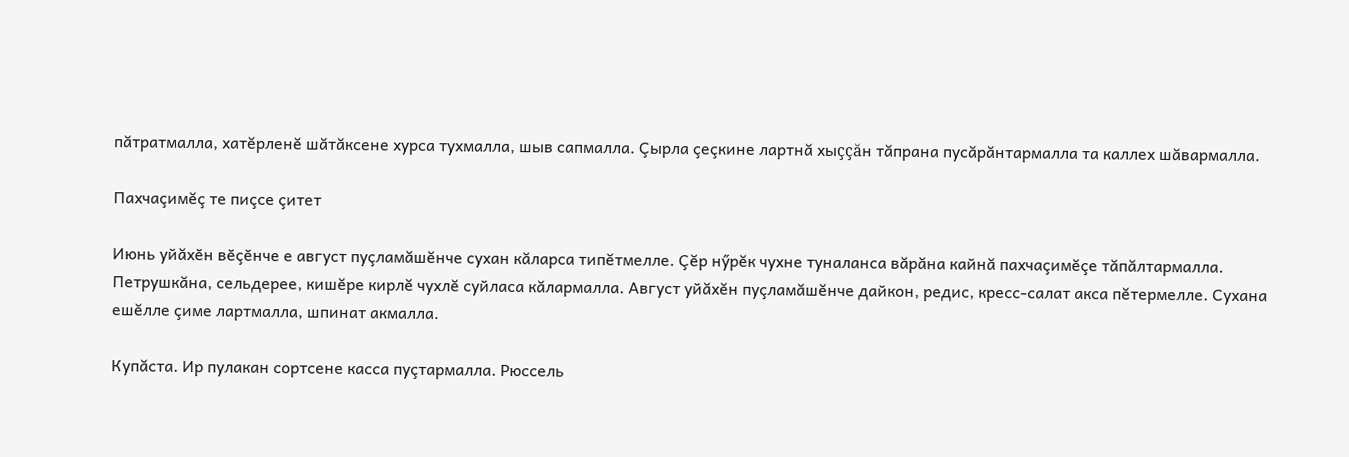пăтратмалла, хатĕрленĕ шăтăксене хурса тухмалла, шыв сапмалла. Çырла çеçкине лартнă хыççăн тăпрана пусăрăнтармалла та каллех шăвармалла.

Пахчаçимĕç те пиçсе çитет

Июнь уйăхӗн вӗçӗнче е август пуçламăшĕнче сухан кăларса типĕтмелле. Çĕр нӳрĕк чухне туналанса вăрăна кайнă пахчаçимĕçе тăпăлтармалла. Петрушкăна, сельдерее, кишĕре кирлĕ чухлĕ суйласа кăлармалла. Август уйăхĕн пуçламăшĕнче дайкон, редис, кресс-салат акса пĕтермелле. Сухана ешĕлле çиме лартмалла, шпинат акмалла.

Купăста. Ир пулакан сортсене касса пуçтармалла. Рюссель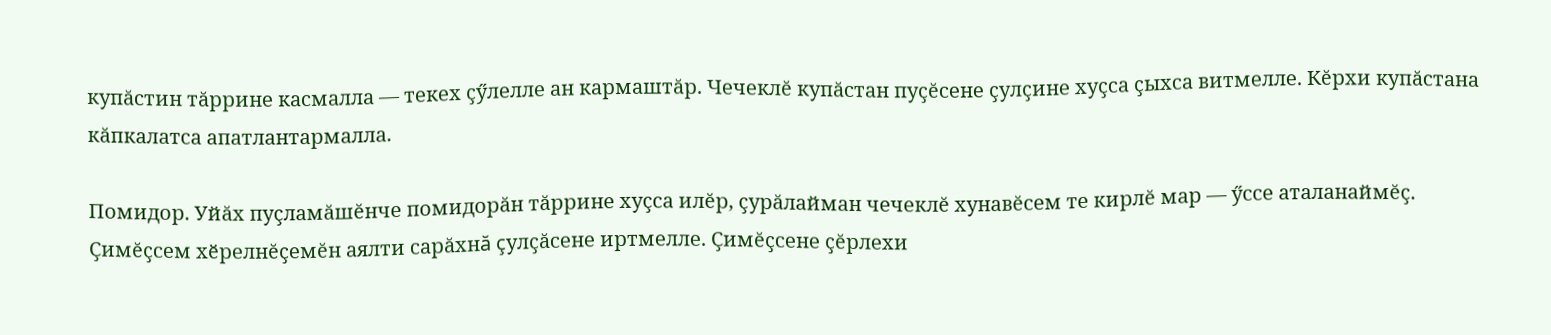купăстин тăррине касмалла — текех çӳлелле ан кармаштăр. Чечеклĕ купăстан пуçĕсене çулçине хуçса çыхса витмелле. Кĕрхи купăстана кăпкалатса апатлантармалла.

Помидор. Уйăх пуçламăшĕнче помидорăн тăррине хуçса илĕр, çурăлайман чечеклĕ хунавĕсем те кирлĕ мар — ӳссе аталанаймĕç. Çимĕçсем хӗрелнĕçемĕн аялти сарăхнă çулçăсене иртмелле. Çимĕçсене çĕрлехи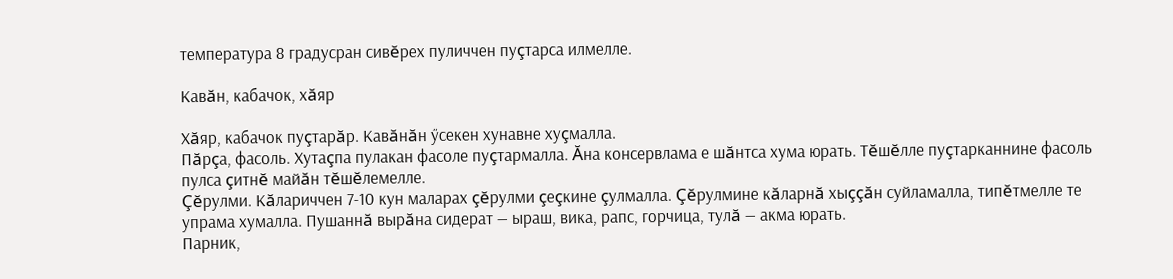температура 8 градусран сивĕрех пуличчен пуçтарса илмелле.

Кавăн, кабачок, хăяр

Хăяр, кабачок пуçтарăр. Кавăнăн ӳсекен хунавне хуçмалла.
Пăрçа, фасоль. Хутаçпа пулакан фасоле пуçтармалла. Ăна консервлама е шăнтса хума юрать. Тĕшĕлле пуçтарканнине фасоль пулса çитнĕ майăн тĕшĕлемелле.
Çĕрулми. Кăлариччен 7-10 кун маларах çĕрулми çеçкине çулмалла. Çĕрулмине кăларнă хыççăн суйламалла, типĕтмелле те упрама хумалла. Пушаннă вырăна сидерат — ыраш, вика, рапс, горчица, тулă — акма юрать.
Парник,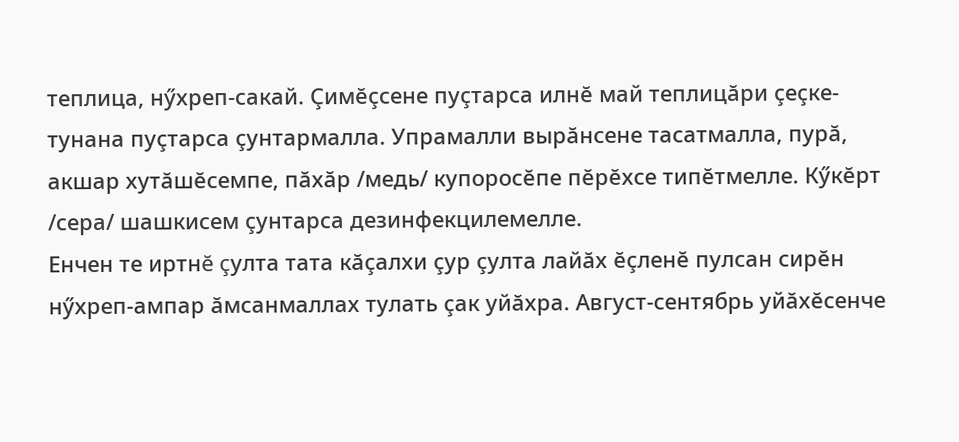теплица, нӳхреп-сакай. Çимĕçсене пуçтарса илнĕ май теплицăри çеçке-тунана пуçтарса çунтармалла. Упрамалли вырăнсене тасатмалла, пурă, акшар хутăшĕсемпе, пăхăр /медь/ купоросĕпе пĕрĕхсе типĕтмелле. Кӳкĕрт /сера/ шашкисем çунтарса дезинфекцилемелле.
Енчен те иртнĕ çулта тата кăçалхи çур çулта лайăх ĕçленĕ пулсан сирĕн нӳхреп-ампар ăмсанмаллах тулать çак уйăхра. Август-сентябрь уйăхĕсенче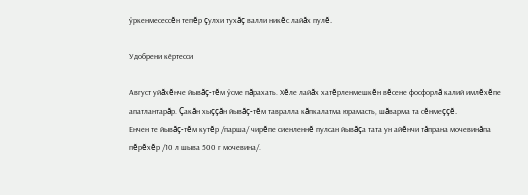ӳркенмесессĕн тепĕр çулхи тухăç валли никĕс лайăх пулĕ.

Удобрени кӗртесси

Август уйăхĕнче йывăç-тĕм ӳсме пăрахать. Хĕле лайăх хатĕрленмешкĕн вĕсене фосфорлă калий имлĕхĕпе апатлантарăр. Çакăн хыççăн йывăç-тĕм тавралла кăпкалатма юрамасть, шăварма та сĕнмеççĕ.
Енчен те йывăç-тĕм кутĕр /парша/ чирĕпе сиенленнĕ пулсан йывăçа тата ун айĕнчи тăпрана мочевинăпа пĕрĕхĕр /10 л шыва 500 г мочевина/.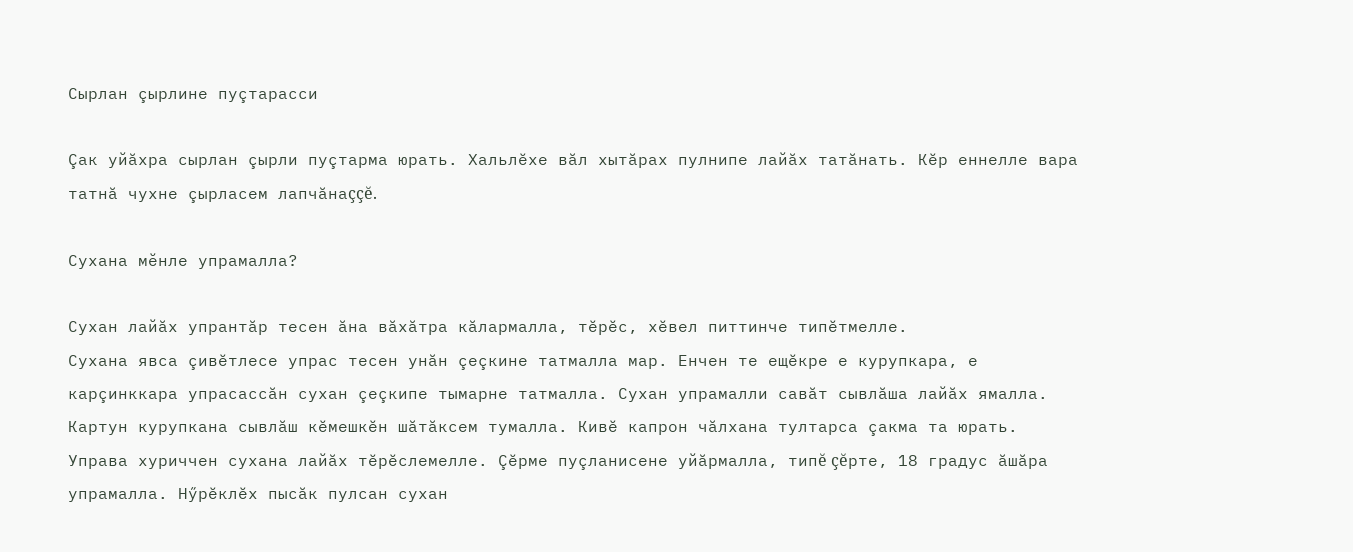Сырлан çырлине пуçтарасси

Çак уйăхра сырлан çырли пуçтарма юрать. Хальлĕхе вăл хытăрах пулнипе лайăх татăнать. Кĕр еннелле вара татнă чухне çырласем лапчăнаççĕ.

Сухана мӗнле упрамалла?

Сухан лайăх упрантăр тесен ăна вăхăтра кăлармалла, тĕрĕс, хĕвел питтинче типĕтмелле.
Сухана явса çивĕтлесе упрас тесен унăн çеçкине татмалла мар. Енчен те ещĕкре е курупкара, е карçинккара упрасассăн сухан çеçкипе тымарне татмалла. Сухан упрамалли савăт сывлăша лайăх ямалла. Картун курупкана сывлăш кĕмешкĕн шăтăксем тумалла. Кивĕ капрон чăлхана тултарса çакма та юрать.
Управа хуриччен сухана лайăх тĕрĕслемелле. Çĕрме пуçланисене уйăрмалла, типĕ çĕрте, 18 градус ăшăра упрамалла. Нӳрĕклĕх пысăк пулсан сухан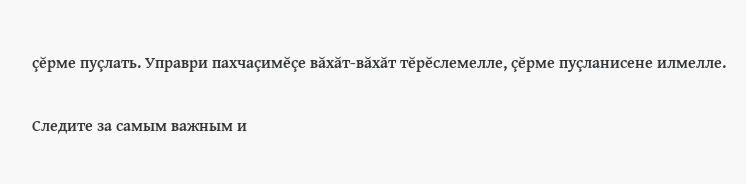çĕрме пуçлать. Управри пахчаçимĕçе вăхăт-вăхăт тĕрĕслемелле, çĕрме пуçланисене илмелле.

Следите за самым важным и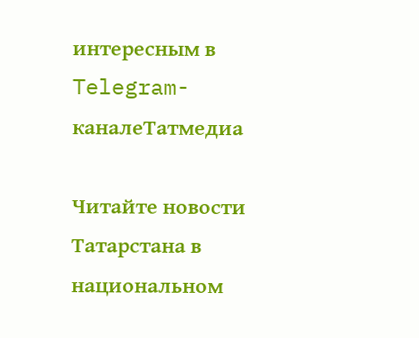интересным в Telegram-каналеТатмедиа

Читайте новости Татарстана в национальном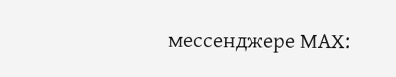мессенджере MАХ: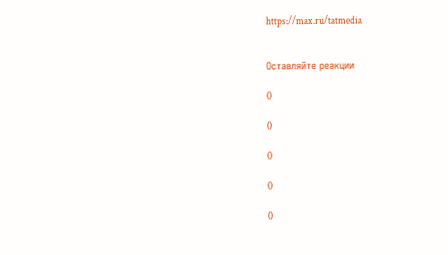https://max.ru/tatmedia


Оставляйте реакции

0

0

0

0

0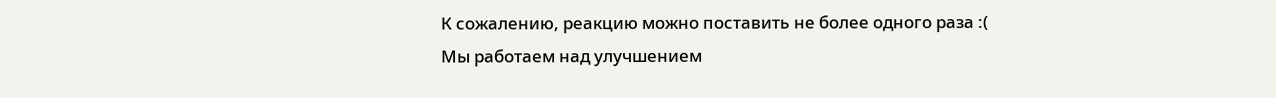К сожалению, реакцию можно поставить не более одного раза :(
Мы работаем над улучшением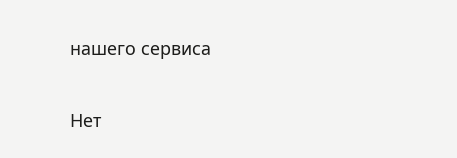нашего сервиса

Нет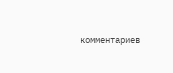комментариев